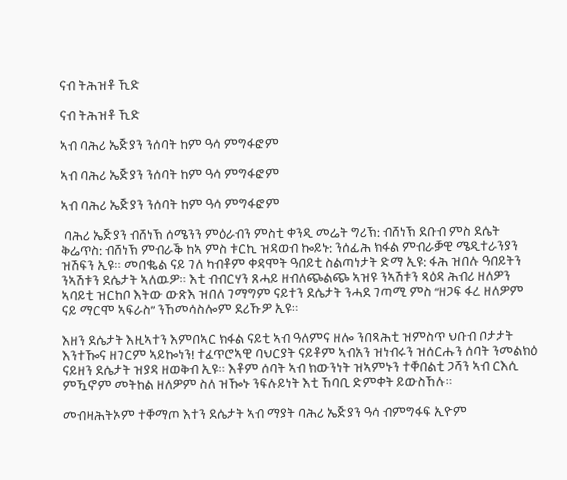ናብ ትሕዝቶ ኺድ

ናብ ትሕዝቶ ኺድ

ኣብ ባሕሪ ኤጅያን ንሰባት ከም ዓሳ ምግፋፎም

ኣብ ባሕሪ ኤጅያን ንሰባት ከም ዓሳ ምግፋፎም

ኣብ ባሕሪ ኤጅያን ንሰባት ከም ዓሳ ምግፋፎም

 ባሕሪ ኤጅያን ብሸነኽ ሰሜንን ምዕራብን ምስቲ ቀንዲ መሬት ግሪኽ: ብሸነኽ ደቡብ ምስ ደሴት ቅሬጥስ: ብሸነኽ ምብራቕ ከኣ ምስ ቱርኪ ዝዳወብ ኰይኑ: ንሰፊሕ ክፋል ምብራቓዊ ሜዲተራንያን ዝሽፍን ኢዩ። መበቈል ናይ ገለ ካብቶም ቀዳሞት ዓበይቲ ስልጣነታት ድማ ኢዩ: ፋሕ ዝበሉ ዓበይትን ንኣሽቱን ደሴታት ኣለዉዎ። እቲ ብብርሃን ጸሓይ ዘብለጭልጭ ኣዝዩ ንኣሽቱን ጻዕዳ ሕብሪ ዘለዎን ኣባይቲ ዝርከቦ እትው ውጽእ ዝበለ ገማግም ናይተን ደሴታት ንሓደ ገጣሚ ምስ “ዘጋፍ ፋረ ዘለዎም ናይ ማርሞ ኣፍራስ” ንኸመሳስሎም ደሪኹዎ ኢዩ።

እዘን ደሴታት እዚኣተን እምበኣር ክፋል ናይቲ ኣብ ዓለምና ዘሎ ንበጻሕቲ ዝምስጥ ህቡብ ቦታታት እንተዀና ዘገርም ኣይኰነን! ተፈጥሮኣዊ ባህርያት ናይቶም ኣብአን ዝነብሩን ዝሰርሑን ሰባት ንመልክዕ ናይዘን ደሴታት ዝያዳ ዘወቅብ ኢዩ። እቶም ሰባት ኣብ ክውንነት ዝኣምኑን ተቐበልቲ ጋሻን ኣብ ርእሲ ምዃኖም መትከል ዘለዎም ስለ ዝዀኑ ንፍሉይነት እቲ ኸባቢ ድምቀት ይውስኸሉ።

መብዛሕትኦም ተቐማጦ እተን ደሴታት ኣብ ማያት ባሕሪ ኤጅያን ዓሳ ብምግፋፍ ኢዮም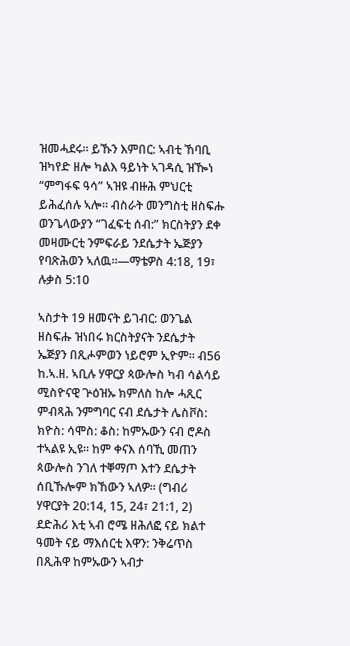ዝመሓደሩ። ይኹን እምበር: ኣብቲ ኸባቢ ዝካየድ ዘሎ ካልእ ዓይነት ኣገዳሲ ዝዀነ “ምግፋፍ ዓሳ” ኣዝዩ ብዙሕ ምህርቲ ይሕፈሰሉ ኣሎ። ብስራት መንግስቲ ዘስፍሑ ወንጌላውያን “ገፈፍቲ ሰብ:” ክርስትያን ደቀ መዛሙርቲ ንምፍራይ ንደሴታት ኤጅያን የባጽሕወን ኣለዉ።—ማቴዎስ 4:18, 19፣ ሉቃስ 5:10

ኣስታት 19 ዘመናት ይገብር: ወንጌል ዘስፍሑ ዝነበሩ ክርስትያናት ንደሴታት ኤጅያን በጺሖምወን ነይሮም ኢዮም። ብ56 ከ.ኣ.ዘ. ኣቢሉ ሃዋርያ ጳውሎስ ካብ ሳልሳይ ሚስዮናዊ ጕዕዝኡ ክምለስ ከሎ ሓጺር ምብጻሕ ንምግባር ናብ ደሴታት ሌስቮስ: ክዮስ: ሳሞስ: ቆስ: ከምኡውን ናብ ሮዶስ ተኣልዩ ኢዩ። ከም ቀናእ ሰባኺ መጠን ጳውሎስ ንገለ ተቐማጦ እተን ደሴታት ሰቢኹሎም ክኸውን ኣለዎ። (ግብሪ ሃዋርያት 20:14, 15, 24፣ 21:1, 2) ደድሕሪ እቲ ኣብ ሮሜ ዘሕለፎ ናይ ክልተ ዓመት ናይ ማእሰርቲ እዋን: ንቅሬጥስ በጺሕዋ ከምኡውን ኣብታ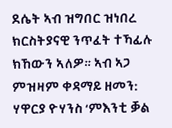ደሴት ኣብ ዝግበር ዝነበረ ክርስትያናዊ ንጥፈት ተኻፊሉ ክኸውን ኣለዎ። ኣብ ኣጋ ምዝዛም ቀዳማይ ዘመን: ሃዋርያ ዮሃንስ ‘ምእንቲ ቓል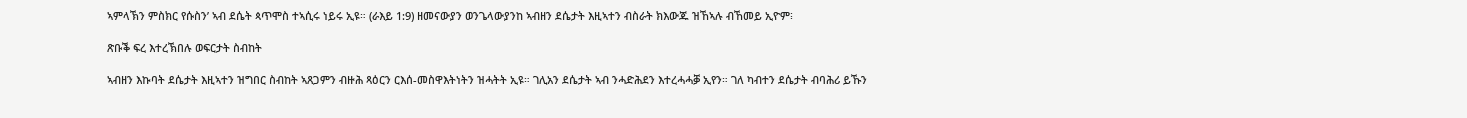ኣምላኽን ምስክር የሱስን’ ኣብ ደሴት ጳጥሞስ ተኣሲሩ ነይሩ ኢዩ። (ራእይ 1:9) ዘመናውያን ወንጌላውያንከ ኣብዘን ደሴታት እዚኣተን ብስራት ክእውጁ ዝኸኣሉ ብኸመይ ኢዮም፧

ጽቡቕ ፍረ እተረኽበሉ ወፍርታት ስብከት

ኣብዘን እኩባት ደሴታት እዚኣተን ዝግበር ስብከት ኣጸጋምን ብዙሕ ጻዕርን ርእሰ-መስዋእትነትን ዝሓትት ኢዩ። ገሊአን ደሴታት ኣብ ንሓድሕደን እተረሓሓቓ ኢየን። ገለ ካብተን ደሴታት ብባሕሪ ይኹን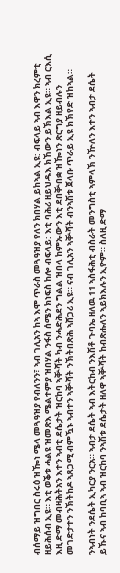ብሰማይ ዝግበር ስሩዕ ዝዀነ ሜላ መጓዓዝያ የብለንን፣ ኣብ ገሊአን ከኣ እሞ ጥራስ መጓዓዝያ የለን ክበሃል ይከኣል ኢዩ: ብፍላይ ኣብ እዋን ክረምቲ ዘይሕሰብ ኢዩ። እቲ ወቕቱ ሓልዩ ዝመጽእ ሜልተምያ ዝበሃል ንፋስ ሰሜን ክነፍስ ከሎ ብፍላይ: እቲ ባሕሪ ዘይህዱእ ክኸውን ይኽእል ኢዩ። ኣብ ርእሲ እዚ ድማ መብዛሕትአን እተን ኣብቲ ደሴታት ዝርከባ ኣቝሻት ካብ ንሓድሕደን ግልል ዝበላ ከምኡውን እቲ ደበቝበቋ ዝዀነን ጽርግያ ዘይብሉን መገድታተን ንኽትከዶ ኣጸጋሚ ብምዃኑ ኣብተን ኣቝሻት ንኽትበጽሕ ኣሸጋሪ ኢዩ። ናብ ገሊአን ኣቝሻት ብንኣሽቱ ጀላቡ ጥራይ ኢዩ ክኽየድ ዝከኣል።

ንኣብነት ንደሴት ኢካርያ ንርአ። ኣብታ ደሴት ኣብ እትርከብ ንእሽቶ ጉባኤ ዘለዉ 11 ኣስፋሕቲ ብስራት መንግስቲ ኣምላኽ ንዅለን እተን ኣብታ ደሴት ይኹና ኣብ ከባቢኣ ኣብ ዝርከባ ንኣሽቱ ደሴታት ዘለዋ ኣቝሻት ከብጽሑለን ኣይክእሉን ኢዮም። ስለዚ ድማ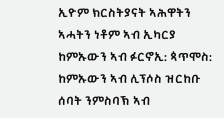ኢዮም ክርስትያናት ኣሕዋትን ኣሓትን ነቶም ኣብ ኢካርያ ከምኡውን ኣብ ፉርኖኢ: ጳጥሞስ: ከምኡውን ኣብ ሊፕሶስ ዝርከቡ ሰባት ንምስባኽ ኣብ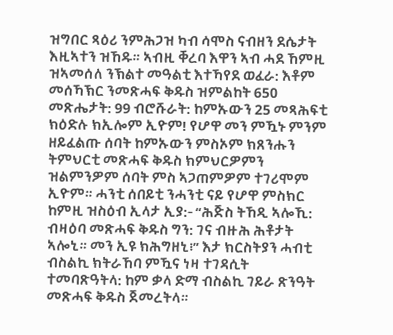ዝግበር ጻዕሪ ንምሕጋዝ ካብ ሳሞስ ናብዘን ደሴታት እዚኣተን ዝኸዱ። ኣብዚ ቐረባ እዋን ኣብ ሓደ ኸምዚ ዝኣመሰለ ንኽልተ መዓልቲ እተኻየደ ወፈራ: እቶም መሰኻኽር ንመጽሓፍ ቅዱስ ዝምልከት 650 መጽሔታት: 99 ብሮሹራት: ከምኡውን 25 መጻሕፍቲ ክዕድሉ ክኢሎም ኢዮም! የሆዋ መን ምዃኑ ምንም ዘይፈልጡ ሰባት ከምኡውን ምስኦም ክጸንሑን ትምህርቲ መጽሓፍ ቅዱስ ክምህርዎምን ዝልምንዎም ሰባት ምስ ኣጋጠምዎም ተገሪሞም ኢዮም። ሓንቲ ሰበይቲ ንሓንቲ ናይ የሆዋ ምስክር ከምዚ ዝስዕብ ኢላታ ኢያ:- “ሕጅስ ትኸዲ ኣሎኺ: ብዛዕባ መጽሓፍ ቅዱስ ግን: ገና ብዙሕ ሕቶታት ኣሎኒ። መን ኢዩ ክሕግዘኒ፧” እታ ክርስትያን ሓብቲ ብስልኪ ክትራኸባ ምዃና ነዛ ተገዳሲት ተመባጽዓትላ: ከም ቃላ ድማ ብስልኪ ገይራ ጽንዓት መጽሓፍ ቅዱስ ጀመረትላ።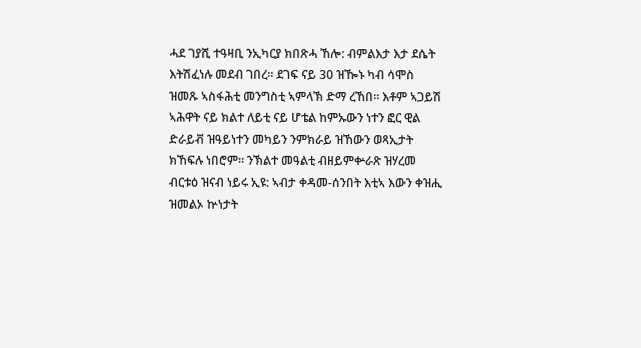ሓደ ገያሺ ተዓዛቢ ንኢካርያ ክበጽሓ ኸሎ: ብምልእታ እታ ደሴት እትሽፈነሉ መደብ ገበረ። ደገፍ ናይ 30 ዝዀኑ ካብ ሳሞስ ዝመጹ ኣስፋሕቲ መንግስቲ ኣምላኽ ድማ ረኸበ። እቶም ኣጋይሽ ኣሕዋት ናይ ክልተ ለይቲ ናይ ሆቴል ከምኡውን ነተን ፎር ዊል ድራይቭ ዝዓይነተን መካይን ንምክራይ ዝኸውን ወጻኢታት ክኸፍሉ ነበሮም። ንኽልተ መዓልቲ ብዘይምቍራጽ ዝሃረመ ብርቱዕ ዝናብ ነይሩ ኢዩ: ኣብታ ቀዳመ-ሰንበት እቲኣ እውን ቀዝሒ ዝመልኦ ኵነታት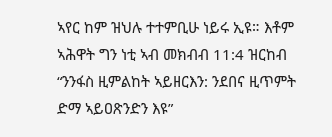ኣየር ከም ዝህሉ ተተምቢሁ ነይሩ ኢዩ። እቶም ኣሕዋት ግን ነቲ ኣብ መክብብ 11:4 ዝርከብ “ንንፋስ ዚምልከት ኣይዘርእን: ንደበና ዚጥምት ድማ ኣይዐጽንድን እዩ”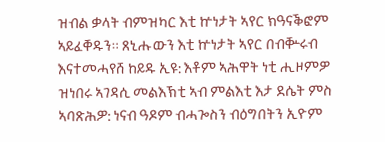ዝብል ቃላት ብምዝካር እቲ ኵነታት ኣየር ክዓናቕፎም ኣይፈቐዱን። ጸኒሑውን እቲ ኵነታት ኣየር በብቝሩብ እናተመሓየሸ ከይዱ ኢዩ: እቶም ኣሕዋት ነቲ ሒዞምዎ ዝነበሩ ኣገዳሲ መልእኽቲ ኣብ ምልእቲ እታ ደሴት ምስ ኣባጽሕዎ: ነናብ ዓዶም ብሓጐስን ብዕግበትን ኢዮም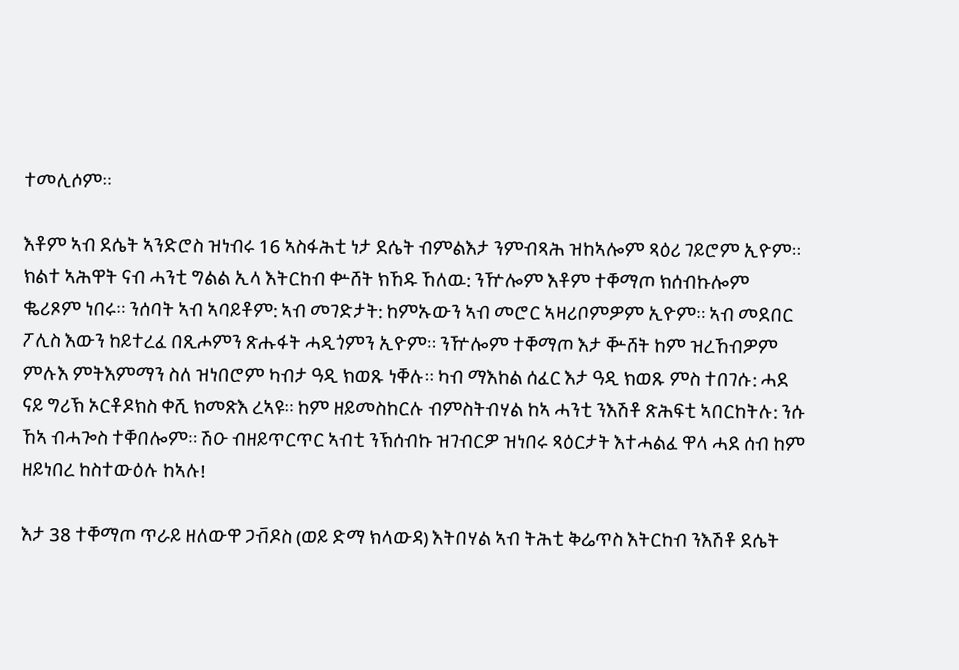ተመሊሶም።

እቶም ኣብ ደሴት ኣንድሮስ ዝነብሩ 16 ኣስፋሕቲ ነታ ደሴት ብምልእታ ንምብጻሕ ዝከኣሎም ጻዕሪ ገይሮም ኢዮም። ክልተ ኣሕዋት ናብ ሓንቲ ግልል ኢላ እትርከብ ቍሸት ክኸዱ ኸለዉ: ንዅሎም እቶም ተቐማጦ ክሰብኩሎም ቈሪጾም ነበሩ። ንሰባት ኣብ ኣባይቶም: ኣብ መገድታት: ከምኡውን ኣብ መሮር ኣዛሪቦምዎም ኢዮም። ኣብ መደበር ፖሊስ እውን ከይተረፈ በጺሖምን ጽሑፋት ሓዲጎምን ኢዮም። ንዅሎም ተቐማጦ እታ ቝሸት ከም ዝረኸብዎም ምሉእ ምትእምማን ስለ ዝነበሮም ካብታ ዓዲ ክወጹ ነቐሉ። ካብ ማእከል ሰፈር እታ ዓዲ ክወጹ ምስ ተበገሱ: ሓደ ናይ ግሪኽ ኦርቶዶክስ ቀሺ ክመጽእ ረኣዩ። ከም ዘይመስከርሉ ብምስትብሃል ከኣ ሓንቲ ንእሽቶ ጽሕፍቲ ኣበርከትሉ: ንሱ ኸኣ ብሓጐስ ተቐበሎም። ሽዑ ብዘይጥርጥር ኣብቲ ንኽሰብኩ ዝገብርዎ ዝነበሩ ጻዕርታት እተሓልፈ ዋላ ሓደ ሰብ ከም ዘይነበረ ከስተውዕሉ ከኣሉ!

እታ 38 ተቐማጦ ጥራይ ዘለውዋ ጋቭዶስ (ወይ ድማ ክላውዳ) እትበሃል ኣብ ትሕቲ ቅሬጥስ እትርከብ ንእሽቶ ደሴት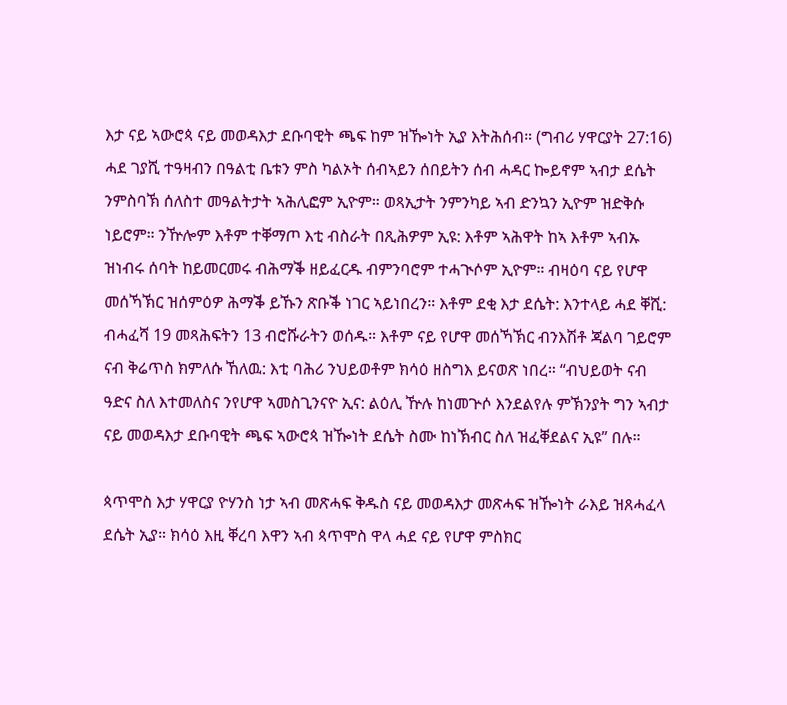እታ ናይ ኣውሮጳ ናይ መወዳእታ ደቡባዊት ጫፍ ከም ዝዀነት ኢያ እትሕሰብ። (ግብሪ ሃዋርያት 27:16) ሓደ ገያሺ ተዓዛብን በዓልቲ ቤቱን ምስ ካልኦት ሰብኣይን ሰበይትን ሰብ ሓዳር ኰይኖም ኣብታ ደሴት ንምስባኽ ሰለስተ መዓልትታት ኣሕሊፎም ኢዮም። ወጻኢታት ንምንካይ ኣብ ድንኳን ኢዮም ዝድቅሱ ነይሮም። ንዅሎም እቶም ተቐማጦ እቲ ብስራት በጺሕዎም ኢዩ: እቶም ኣሕዋት ከኣ እቶም ኣብኡ ዝነብሩ ሰባት ከይመርመሩ ብሕማቕ ዘይፈርዱ ብምንባሮም ተሓጒሶም ኢዮም። ብዛዕባ ናይ የሆዋ መሰኻኽር ዝሰምዕዎ ሕማቕ ይኹን ጽቡቕ ነገር ኣይነበረን። እቶም ደቂ እታ ደሴት: እንተላይ ሓደ ቐሺ: ብሓፈሻ 19 መጻሕፍትን 13 ብሮሹራትን ወሰዱ። እቶም ናይ የሆዋ መሰኻኽር ብንእሽቶ ጃልባ ገይሮም ናብ ቅሬጥስ ክምለሱ ኸለዉ: እቲ ባሕሪ ንህይወቶም ክሳዕ ዘስግእ ይናወጽ ነበረ። “ብህይወት ናብ ዓድና ስለ እተመለስና ንየሆዋ ኣመስጊንናዮ ኢና: ልዕሊ ዅሉ ከነመጕሶ እንደልየሉ ምኽንያት ግን ኣብታ ናይ መወዳእታ ደቡባዊት ጫፍ ኣውሮጳ ዝዀነት ደሴት ስሙ ከነኽብር ስለ ዝፈቐደልና ኢዩ” በሉ።

ጳጥሞስ እታ ሃዋርያ ዮሃንስ ነታ ኣብ መጽሓፍ ቅዱስ ናይ መወዳእታ መጽሓፍ ዝዀነት ራእይ ዝጸሓፈላ ደሴት ኢያ። ክሳዕ እዚ ቐረባ እዋን ኣብ ጳጥሞስ ዋላ ሓደ ናይ የሆዋ ምስክር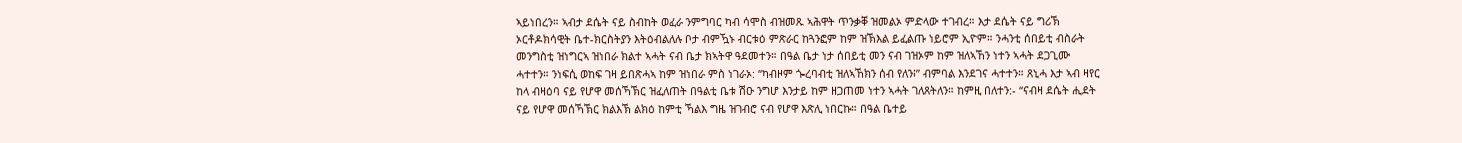ኣይነበረን። ኣብታ ደሴት ናይ ስብከት ወፈራ ንምግባር ካብ ሳሞስ ብዝመጹ ኣሕዋት ጥንቃቐ ዝመልኦ ምድላው ተገብረ። እታ ደሴት ናይ ግሪኽ ኦርቶዶክሳዊት ቤተ-ክርስትያን እትዕብልለሉ ቦታ ብምዃኑ ብርቱዕ ምጽራር ከጓንፎም ከም ዝኽእል ይፈልጡ ነይሮም ኢዮም። ንሓንቲ ሰበይቲ ብስራት መንግስቲ ዝነግርኣ ዝነበራ ክልተ ኣሓት ናብ ቤታ ክኣትዋ ዓደመተን። በዓል ቤታ ነታ ሰበይቲ መን ናብ ገዝኦም ከም ዝለኣኸን ነተን ኣሓት ደጋጊሙ ሓተተን። ንነፍሲ ወከፍ ገዛ ይበጽሓኣ ከም ዝነበራ ምስ ነገራኦ: “ካብዞም ጐረባብቲ ዝለኣኸክን ሰብ የለን፧” ብምባል እንደገና ሓተተን። ጸኒሓ እታ ኣብ ዛየር ከላ ብዛዕባ ናይ የሆዋ መሰኻኽር ዝፈለጠት በዓልቲ ቤቱ ሽዑ ንግሆ እንታይ ከም ዘጋጠመ ነተን ኣሓት ገለጸትለን። ከምዚ በለተን:- “ናብዛ ደሴት ሒደት ናይ የሆዋ መሰኻኽር ክልእኽ ልክዕ ከምቲ ኻልእ ግዜ ዝገብሮ ናብ የሆዋ እጽሊ ነበርኩ። በዓል ቤተይ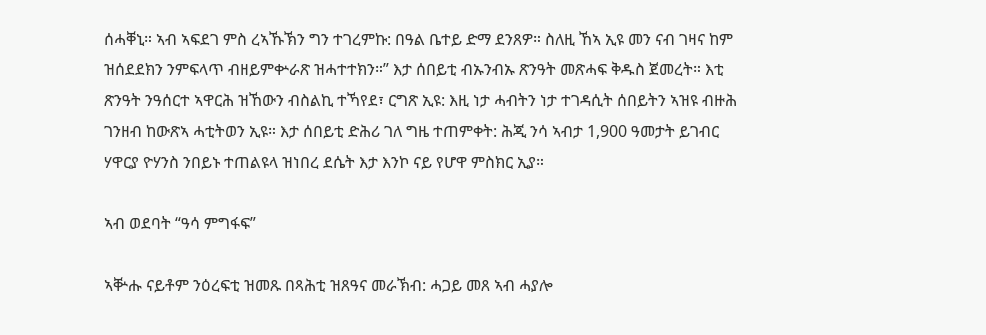ሰሓቐኒ። ኣብ ኣፍደገ ምስ ረኣኹኽን ግን ተገረምኩ: በዓል ቤተይ ድማ ደንጸዎ። ስለዚ ኸኣ ኢዩ መን ናብ ገዛና ከም ዝሰደደክን ንምፍላጥ ብዘይምቍራጽ ዝሓተተክን።” እታ ሰበይቲ ብኡንብኡ ጽንዓት መጽሓፍ ቅዱስ ጀመረት። እቲ ጽንዓት ንዓሰርተ ኣዋርሕ ዝኸውን ብስልኪ ተኻየደ፣ ርግጽ ኢዩ: እዚ ነታ ሓብትን ነታ ተገዳሲት ሰበይትን ኣዝዩ ብዙሕ ገንዘብ ከውጽኣ ሓቲትወን ኢዩ። እታ ሰበይቲ ድሕሪ ገለ ግዜ ተጠምቀት: ሕጂ ንሳ ኣብታ 1,900 ዓመታት ይገብር ሃዋርያ ዮሃንስ ንበይኑ ተጠልዩላ ዝነበረ ደሴት እታ እንኮ ናይ የሆዋ ምስክር ኢያ።

ኣብ ወደባት “ዓሳ ምግፋፍ”

ኣቝሑ ናይቶም ንዕረፍቲ ዝመጹ በጻሕቲ ዝጸዓና መራኽብ: ሓጋይ መጸ ኣብ ሓያሎ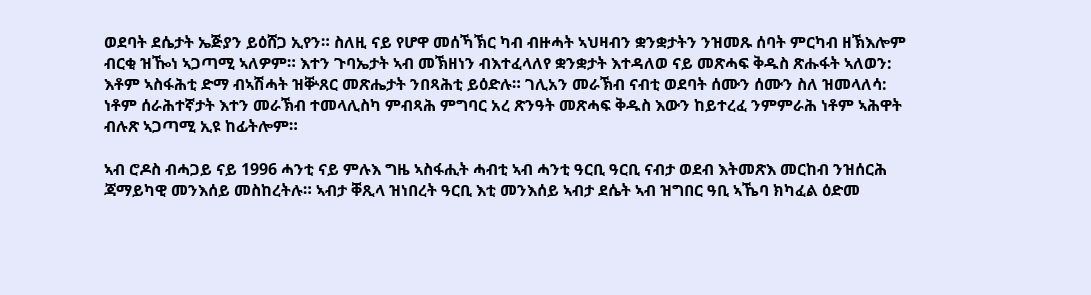ወደባት ደሴታት ኤጅያን ይዕሸጋ ኢየን። ስለዚ ናይ የሆዋ መሰኻኽር ካብ ብዙሓት ኣህዛብን ቋንቋታትን ንዝመጹ ሰባት ምርካብ ዘኽእሎም ብርቂ ዝዀነ ኣጋጣሚ ኣለዎም። እተን ጉባኤታት ኣብ መኽዘነን ብእተፈላለየ ቋንቋታት እተዳለወ ናይ መጽሓፍ ቅዱስ ጽሑፋት ኣለወን: እቶም ኣስፋሕቲ ድማ ብኣሽሓት ዝቝጸር መጽሔታት ንበጻሕቲ ይዕድሉ። ገሊአን መራኽብ ናብቲ ወደባት ሰሙን ሰሙን ስለ ዝመላለሳ: ነቶም ሰራሕተኛታት እተን መራኽብ ተመላሊስካ ምብጻሕ ምግባር አረ ጽንዓት መጽሓፍ ቅዱስ እውን ከይተረፈ ንምምራሕ ነቶም ኣሕዋት ብሉጽ ኣጋጣሚ ኢዩ ከፊትሎም።

ኣብ ሮዶስ ብሓጋይ ናይ 1996 ሓንቲ ናይ ምሉእ ግዜ ኣስፋሒት ሓብቲ ኣብ ሓንቲ ዓርቢ ዓርቢ ናብታ ወደብ እትመጽእ መርከብ ንዝሰርሕ ጃማይካዊ መንእሰይ መስከረትሉ። ኣብታ ቐጺላ ዝነበረት ዓርቢ እቲ መንእሰይ ኣብታ ደሴት ኣብ ዝግበር ዓቢ ኣኼባ ክካፈል ዕድመ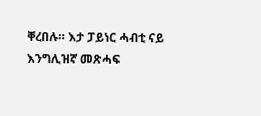ቐረበሉ። እታ ፓይነር ሓብቲ ናይ እንግሊዝኛ መጽሓፍ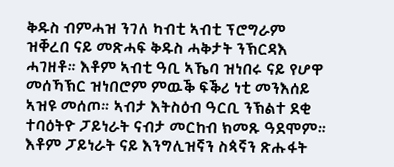ቅዱስ ብምሓዝ ንገለ ካብቲ ኣብቲ ፕሮግራም ዝቐረበ ናይ መጽሓፍ ቅዱስ ሓቅታት ንኽርዳእ ሓገዘቶ። እቶም ኣብቲ ዓቢ ኣኼባ ዝነበሩ ናይ የሆዋ መሰኻኽር ዝነበሮም ምዉቕ ፍቕሪ ነቲ መንእሰይ ኣዝዩ መሰጦ። ኣብታ እትስዕብ ዓርቢ ንኽልተ ደቂ ተባዕትዮ ፓይነራት ናብታ መርከብ ክመጹ ዓደሞም። እቶም ፓይነራት ናይ እንግሊዝኛን ስጳኛን ጽሑፋት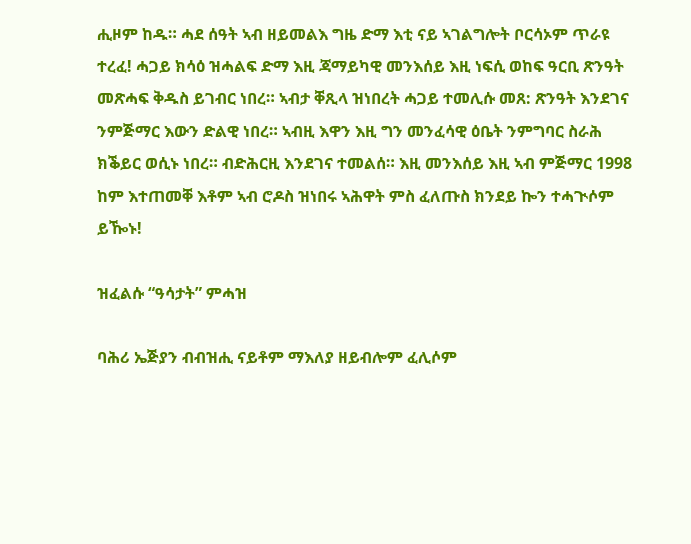ሒዞም ከዱ። ሓደ ሰዓት ኣብ ዘይመልእ ግዜ ድማ እቲ ናይ ኣገልግሎት ቦርሳኦም ጥራዩ ተረፈ! ሓጋይ ክሳዕ ዝሓልፍ ድማ እዚ ጃማይካዊ መንእሰይ እዚ ነፍሲ ወከፍ ዓርቢ ጽንዓት መጽሓፍ ቅዱስ ይገብር ነበረ። ኣብታ ቐጺላ ዝነበረት ሓጋይ ተመሊሱ መጸ: ጽንዓት እንደገና ንምጅማር እውን ድልዊ ነበረ። ኣብዚ እዋን እዚ ግን መንፈሳዊ ዕቤት ንምግባር ስራሕ ክቕይር ወሲኑ ነበረ። ብድሕርዚ እንደገና ተመልሰ። እዚ መንእሰይ እዚ ኣብ ምጅማር 1998 ከም እተጠመቐ እቶም ኣብ ሮዶስ ዝነበሩ ኣሕዋት ምስ ፈለጡስ ክንደይ ኰን ተሓጒሶም ይዀኑ!

ዝፈልሱ “ዓሳታት” ምሓዝ

ባሕሪ ኤጅያን ብብዝሒ ናይቶም ማእለያ ዘይብሎም ፈሊሶም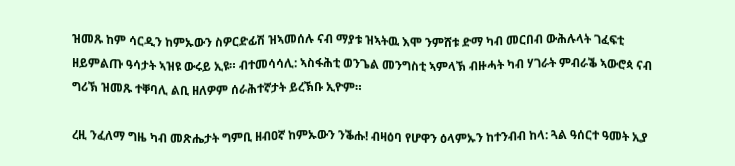ዝመጹ ከም ሳርዲን ከምኡውን ስዎርድፊሽ ዝኣመሰሉ ናብ ማያቱ ዝኣትዉ እሞ ንምሸቱ ድማ ካብ መርበብ ውሕሉላት ገፈፍቲ ዘይምልጡ ዓሳታት ኣዝዩ ውሩይ ኢዩ። ብተመሳሳሊ: ኣስፋሕቲ ወንጌል መንግስቲ ኣምላኽ ብዙሓት ካብ ሃገራት ምብራቕ ኣውሮጳ ናብ ግሪኽ ዝመጹ ተቐባሊ ልቢ ዘለዎም ሰራሕተኛታት ይረኽቡ ኢዮም።

ረዚ ንፈለማ ግዜ ካብ መጽሔታት ግምቢ ዘብዐኛ ከምኡውን ንቕሑ! ብዛዕባ የሆዋን ዕላምኡን ከተንብብ ከላ: ጓል ዓሰርተ ዓመት ኢያ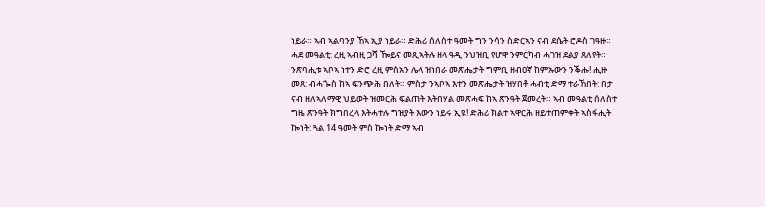ነይራ። ኣብ ኣልባንያ ኸኣ ኢያ ነይራ። ድሕሪ ሰለስተ ዓመት ግን ንሳን ስድርኣን ናብ ደሴት ሮዶስ ገዓዙ። ሓደ መዓልቲ: ረዚ ኣብዚ ጋሻ ዀይና መጺኣትሉ ዘላ ዓዲ ንህዝቢ የሆዋ ንምርካብ ሓገዝ ደልያ ጸለየት። ንጽባሒቱ ኣቦኣ ነተን ድሮ ረዚ ምስአን ሌላ ዝነበራ መጽሔታት ግምቢ ዘብዐኛ ከምኡውን ንቕሑ! ሒዙ መጸ: ብሓጐስ ከኣ ፍንጭሕ በለት። ምስታ ንኣቦኣ እተን መጽሔታት ዝሃበቶ ሓብቲ ድማ ተራኸበት: በታ ናብ ዘለኣለማዊ ህይወት ዝመርሕ ፍልጠት እትበሃል መጽሓፍ ከኣ ጽንዓት ጀመረት። ኣብ መዓልቲ ሰለስተ ግዜ ጽንዓት ክግበረላ እትሓተሉ ግዝያት እውን ነይሩ ኢዩ! ድሕሪ ክልተ ኣዋርሕ ዘይተጠምቀት ኣስፋሒት ኰነት: ጓል 14 ዓመት ምስ ኰነት ድማ ኣብ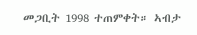መጋቢት 1998 ተጠምቀት። ኣብታ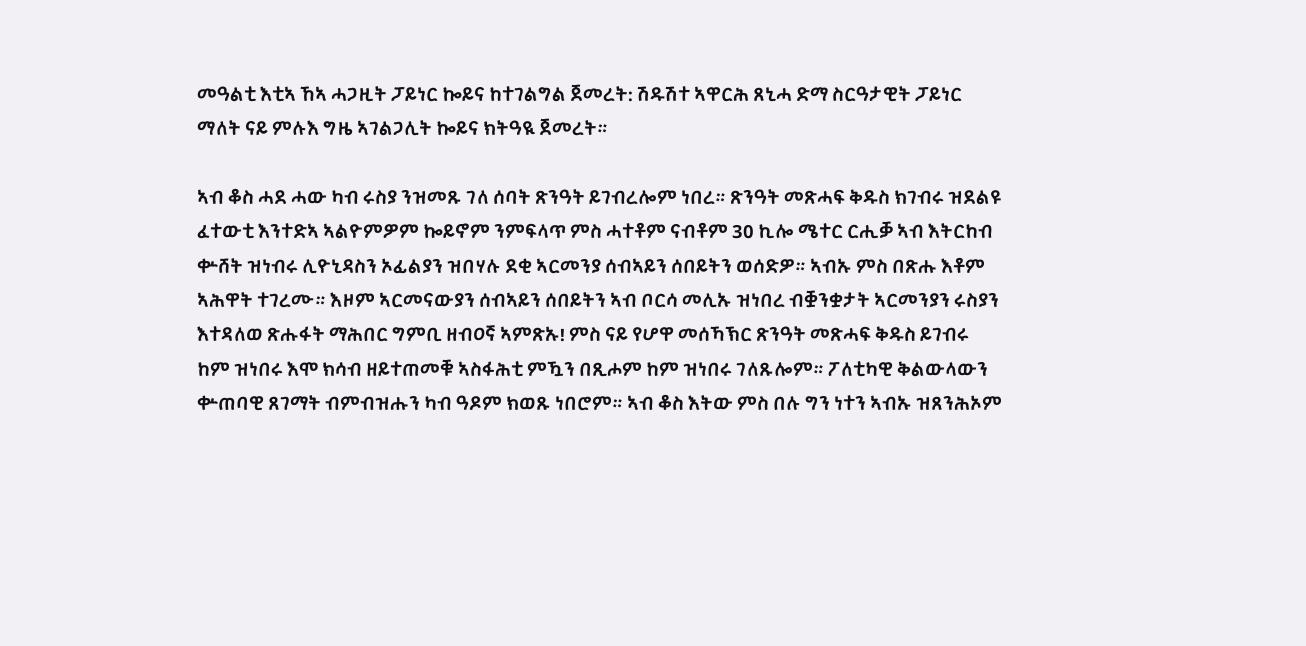መዓልቲ እቲኣ ኸኣ ሓጋዚት ፓይነር ኰይና ከተገልግል ጀመረት: ሽዱሽተ ኣዋርሕ ጸኒሓ ድማ ስርዓታዊት ፓይነር ማለት ናይ ምሉእ ግዜ ኣገልጋሊት ኰይና ክትዓዪ ጀመረት።

ኣብ ቆስ ሓደ ሓው ካብ ሩስያ ንዝመጹ ገለ ሰባት ጽንዓት ይገብረሎም ነበረ። ጽንዓት መጽሓፍ ቅዱስ ክገብሩ ዝደልዩ ፈተውቲ እንተድኣ ኣልዮምዎም ኰይኖም ንምፍላጥ ምስ ሓተቶም ናብቶም 30 ኪሎ ሜተር ርሒቓ ኣብ እትርከብ ቍሸት ዝነብሩ ሊዮኒዳስን ኦፊልያን ዝበሃሉ ደቂ ኣርመንያ ሰብኣይን ሰበይትን ወሰድዎ። ኣብኡ ምስ በጽሑ እቶም ኣሕዋት ተገረሙ። እዞም ኣርመናውያን ሰብኣይን ሰበይትን ኣብ ቦርሳ መሊኡ ዝነበረ ብቛንቋታት ኣርመንያን ሩስያን እተዳለወ ጽሑፋት ማሕበር ግምቢ ዘብዐኛ ኣምጽኡ! ምስ ናይ የሆዋ መሰኻኽር ጽንዓት መጽሓፍ ቅዱስ ይገብሩ ከም ዝነበሩ እሞ ክሳብ ዘይተጠመቑ ኣስፋሕቲ ምዃን በጺሖም ከም ዝነበሩ ገለጹሎም። ፖለቲካዊ ቅልውላውን ቍጠባዊ ጸገማት ብምብዝሑን ካብ ዓዶም ክወጹ ነበሮም። ኣብ ቆስ እትው ምስ በሉ ግን ነተን ኣብኡ ዝጸንሕኦም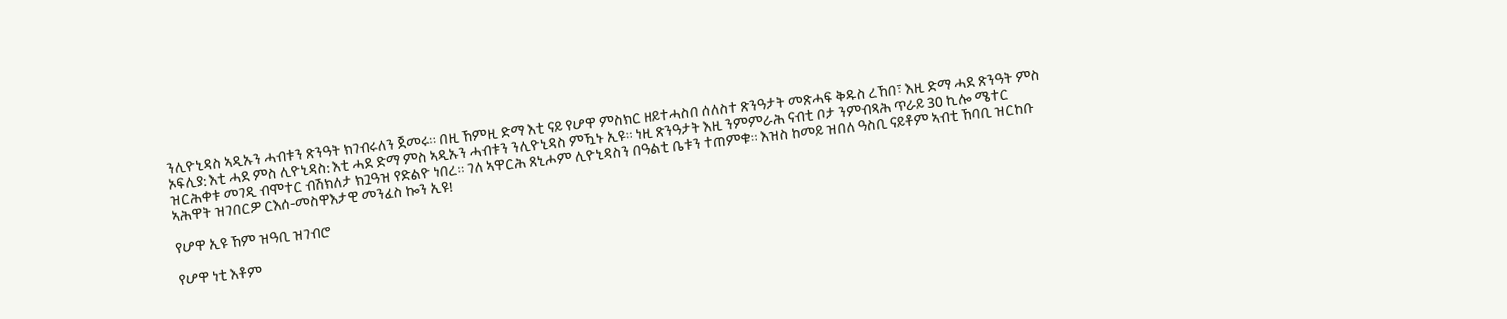ንሊዮኒዳስ ኣዲኡን ሓብቱን ጽንዓት ክገብሩለን ጀመሩ። በዚ ኸምዚ ድማ እቲ ናይ የሆዋ ምስክር ዘይተሓስበ ሰለስተ ጽንዓታት መጽሓፍ ቅዱስ ረኸበ፣ እዚ ድማ ሓደ ጽንዓት ምስ ኦፍሊያ: እቲ ሓደ ምስ ሊዮኒዳስ: እቲ ሓደ ድማ ምስ ኣዲኡን ሓብቱን ንሊዮኒዳስ ምዃኑ ኢዩ። ነዚ ጽንዓታት እዚ ንምምራሕ ናብቲ ቦታ ንምብጻሕ ጥራይ 30 ኪሎ ሜተር ዝርሕቀቱ መገዲ ብሞተር ብሽክለታ ክጓዓዝ የድልዮ ነበረ። ገለ ኣዋርሕ ጸኒሖም ሊዮኒዳስን በዓልቲ ቤቱን ተጠምቁ። እዝስ ከመይ ዝበለ ዓስቢ ናይቶም ኣብቲ ኸባቢ ዝርከቡ ኣሕዋት ዝገበርዎ ርእሰ-መስዋእታዊ መንፈስ ኰን ኢዩ!

የሆዋ ኢዩ ኸም ዝዓቢ ዝገብሮ

የሆዋ ነቲ እቶም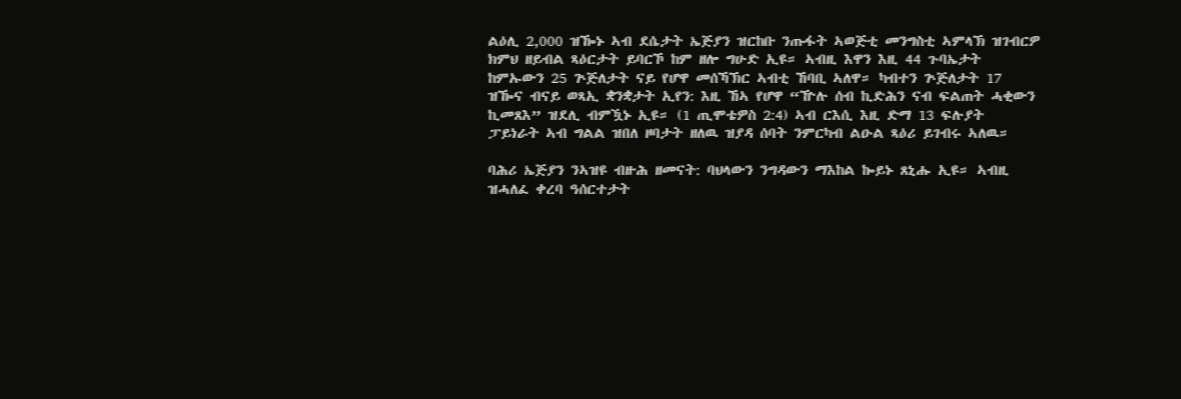ልዕሊ 2,000 ዝዀኑ ኣብ ደሴታት ኤጅያን ዝርከቡ ንጡፋት ኣወጅቲ መንግስቲ ኣምላኽ ዝገብርዎ ክምህ ዘይብል ጻዕርታት ይባርኾ ከም ዘሎ ግሁድ ኢዩ። ኣብዚ እዋን እዚ 44 ጉባኤታት ከምኡውን 25 ጕጅለታት ናይ የሆዋ መሰኻኽር ኣብቲ ኸባቢ ኣለዋ። ካብተን ጕጅለታት 17 ዝዀና ብናይ ወጻኢ ቋንቋታት ኢየን: እዚ ኸኣ የሆዋ “ዅሉ ሰብ ኪድሕን ናብ ፍልጠት ሓቂውን ኪመጸእ” ዝደሊ ብምዃኑ ኢዩ። (1 ጢሞቴዎስ 2:4) ኣብ ርእሲ እዚ ድማ 13 ፍሉያት ፓይነራት ኣብ ግልል ዝበለ ዞባታት ዘለዉ ዝያዳ ሰባት ንምርካብ ልዑል ጻዕሪ ይገብሩ ኣለዉ።

ባሕሪ ኤጅያን ንኣዝዩ ብዙሕ ዘመናት: ባህላውን ንግዳውን ማእከል ኰይኑ ጸኒሑ ኢዩ። ኣብዚ ዝሓለፈ ቀረባ ዓሰርተታት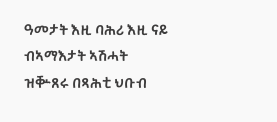ዓመታት እዚ ባሕሪ እዚ ናይ ብኣማእታት ኣሽሓት ዝቝጸሩ በጻሕቲ ህቡብ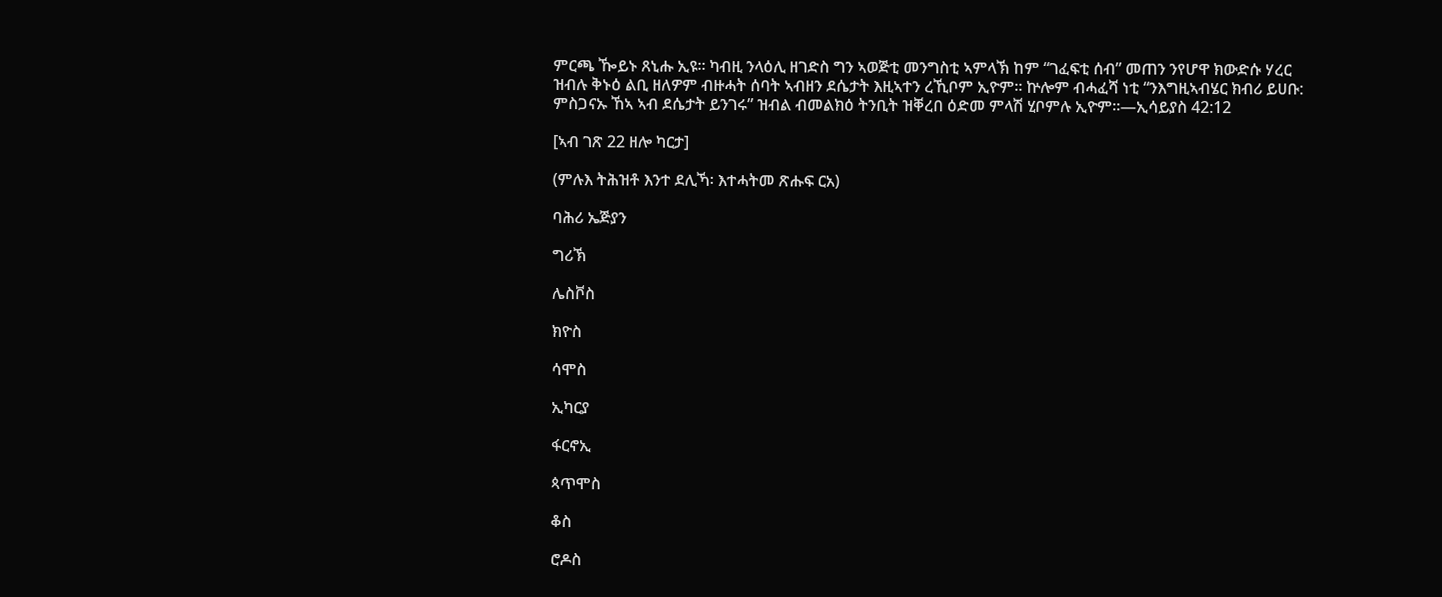ምርጫ ዀይኑ ጸኒሑ ኢዩ። ካብዚ ንላዕሊ ዘገድስ ግን ኣወጅቲ መንግስቲ ኣምላኽ ከም “ገፈፍቲ ሰብ” መጠን ንየሆዋ ክውድሱ ሃረር ዝብሉ ቅኑዕ ልቢ ዘለዎም ብዙሓት ሰባት ኣብዘን ደሴታት እዚኣተን ረኺቦም ኢዮም። ኵሎም ብሓፈሻ ነቲ “ንእግዚኣብሄር ክብሪ ይሀቡ: ምስጋናኡ ኸኣ ኣብ ደሴታት ይንገሩ” ዝብል ብመልክዕ ትንቢት ዝቐረበ ዕድመ ምላሽ ሂቦምሉ ኢዮም።—ኢሳይያስ 42:12

[ኣብ ገጽ 22 ዘሎ ካርታ]

(ምሉእ ትሕዝቶ እንተ ደሊኻ፡ እተሓትመ ጽሑፍ ርአ)

ባሕሪ ኤጅያን

ግሪኽ

ሌስቮስ

ክዮስ

ሳሞስ

ኢካርያ

ፋርኖኢ

ጳጥሞስ

ቆስ

ሮዶስ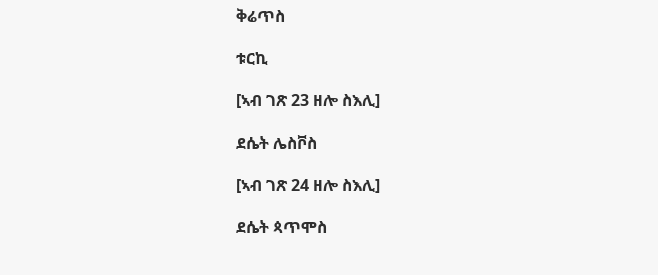ቅሬጥስ

ቱርኪ

[ኣብ ገጽ 23 ዘሎ ስእሊ]

ደሴት ሌስቮስ

[ኣብ ገጽ 24 ዘሎ ስእሊ]

ደሴት ጳጥሞስ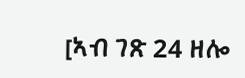[ኣብ ገጽ 24 ዘሎ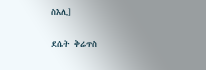ስእሊ]

ደሴት ቅሬጥስ